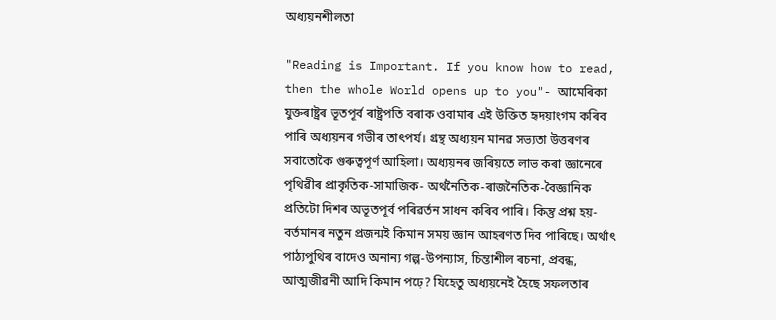অধ্যয়নশীলতা

"Reading is Important. If you know how to read, then the whole World opens up to you"- আমেৰিকা যুক্তৰাষ্ট্ৰৰ ভূতপূৰ্ব ৰাষ্ট্ৰপতি বৰাক ওবামাৰ এই উক্তিত হৃদয়াংগম কৰিব পাৰি অধ্যয়নৰ গভীৰ তাৎপৰ্য। গ্ৰন্থ অধ্যয়ন মানৱ সভ্যতা উত্তৰণৰ সবাতোকৈ গুৰুত্বপূৰ্ণ আহিলা। অধ্যয়নৰ জৰিয়তে লাভ কৰা জ্ঞানেৰে পৃথিৱীৰ প্ৰাকৃতিক-সামাজিক- অৰ্থনৈতিক-ৰাজনৈতিক-বৈজ্ঞানিক প্ৰতিটো দিশৰ অভূতপূৰ্ব পৰিৱৰ্তন সাধন কৰিব পাৰি। কিন্তু প্ৰশ্ন হয়- বৰ্তমানৰ নতুন প্ৰজন্মই কিমান সময় জ্ঞান আহৰণত দিব পাৰিছে। অৰ্থাৎ পাঠ্যপুথিৰ বাদেও অনান্য গল্প-উপন্যাস, চিন্তাশীল ৰচনা, প্ৰবন্ধ, আত্মজীৱনী আদি কিমান পঢ়ে? যিহেতু অধ্যয়নেই হৈছে সফলতাৰ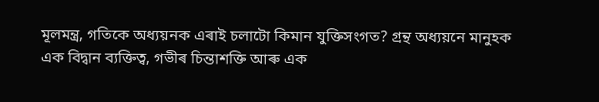মূলমন্ত্ৰ, গতিকে অধ্যয়নক এৰাই চলাটো কিমান যুক্তিসংগত? গ্ৰন্থ অধ্যয়নে মানুহক এক বিদ্বান ব্যক্তিত্ব, গভীৰ চিন্তাশক্তি আৰু এক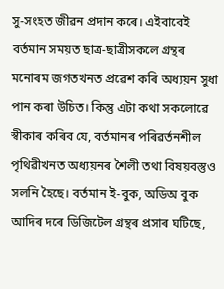সু-সংহত জীৱন প্ৰদান কৰে। এইবাবেই বৰ্তমান সময়ত ছাত্ৰ-ছাত্ৰীসকলে গ্ৰন্থৰ মনোৰম জগতখনত প্ৰৱেশ কৰি অধ্যয়ন সুধা পান কৰা উচিত। কিন্তু এটা কথা সকলোৱে স্বীকাৰ কৰিব যে, বৰ্তমানৰ পৰিৱৰ্তনশীল পৃথিৱীখনত অধ্যয়নৰ শৈলী তথা বিষয়বস্তুও সলনি হৈছে। বৰ্তমান ই-বুক, অডিঅ বুক আদিৰ দৰে ডিজিটেল গ্ৰন্থৰ প্ৰসাৰ ঘটিছে,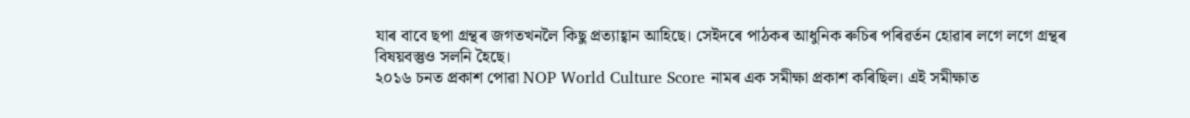যাৰ বাবে ছপা গ্ৰন্থৰ জগতখনলৈ কিছু প্ৰত্যাহ্বান আহিছে। সেইদৰে পাঠকৰ আধুনিক ৰুচিৰ পৰিৱৰ্তন হোৱাৰ লগে লগে গ্ৰন্থৰ বিষয়বস্তুও সলনি হৈছে।
২০১৬ চনত প্ৰকাশ পোৱা NOP World Culture Score নামৰ এক সমীক্ষা প্ৰকাশ কৰিছিল। এই সমীক্ষাত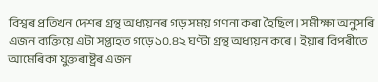বিশ্বৰ প্ৰতিখন দেশৰ গ্ৰন্থ অধ্যয়নৰ গড় সময় গণনা কৰা হৈছিল। সমীক্ষা অনুসৰি এজন ব্যক্তিয়ে এটা সপ্তাহত গড়ে ১০.৪২ ঘণ্টা গ্ৰন্থ অধ্যয়ন কৰে। ইয়াৰ বিপৰীতে আমেৰিকা যুক্তৰাষ্ট্ৰৰ এজন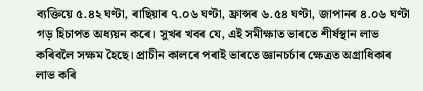ব্যক্তিয়ে ৫.৪২ ঘণ্টা, ৰাছিয়াৰ ৭.০৬ ঘণ্টা, ফ্ৰান্সৰ ৬.৫৪ ঘণ্টা, জাপানৰ ৪.০৬ ঘণ্টা গড় হিচাপত অধ্যয়ন কৰে। সুখৰ খবৰ যে, এই সমীক্ষাত ভাৰতে শীৰ্ষস্থান লাভ কৰিবলৈ সক্ষম হৈছে। প্ৰাচীন কালৰে পৰাই ভাৰতে জ্ঞানচৰ্চাৰ ক্ষেত্ৰত অগ্ৰাধিকাৰ লাভ কৰি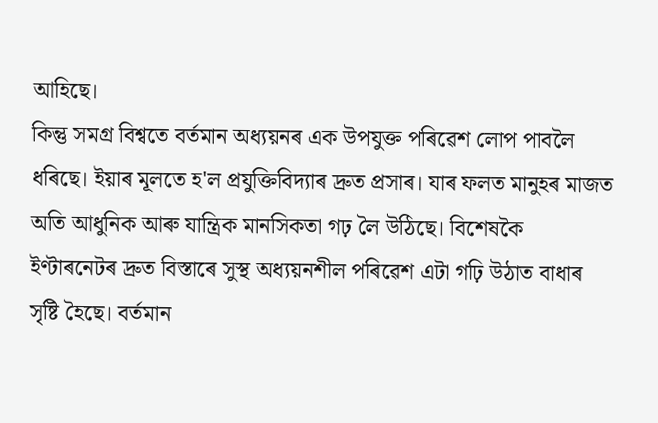আহিছে।
কিন্তু সমগ্ৰ বিশ্বতে বৰ্তমান অধ্যয়নৰ এক উপযুক্ত পৰিৱেশ লোপ পাবলৈ ধৰিছে। ইয়াৰ মূলতে হ'ল প্ৰযুক্তিবিদ্যাৰ দ্ৰুত প্ৰসাৰ। যাৰ ফলত মানুহৰ মাজত অতি আধুনিক আৰু যান্ত্ৰিক মানসিকতা গঢ় লৈ উঠিছে। বিশেষকৈ ইণ্টাৰনেটৰ দ্ৰুত বিস্তাৰে সুস্থ অধ্যয়নশীল পৰিৱেশ এটা গঢ়ি উঠাত বাধাৰ সৃষ্টি হৈছে। বৰ্তমান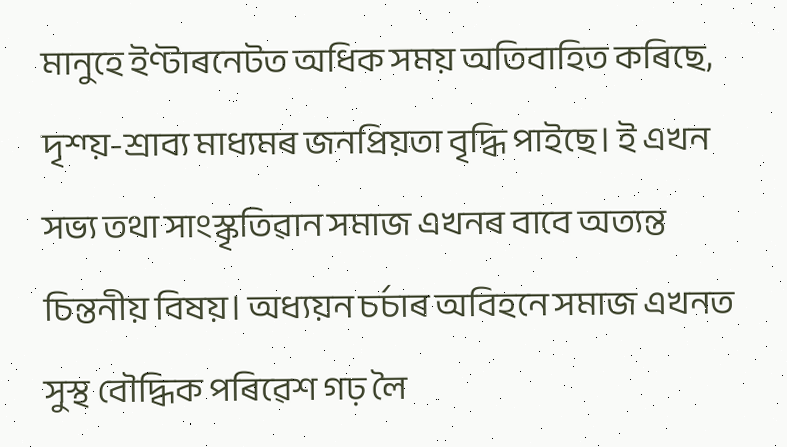মানুহে ইণ্টাৰনেটত অধিক সময় অতিবাহিত কৰিছে, দৃশ্য়-শ্ৰাব্য মাধ্যমৰ জনপ্ৰিয়তা বৃদ্ধি পাইছে। ই এখন সভ্য তথা সাংস্কৃতিৱান সমাজ এখনৰ বাবে অত্যন্ত চিন্তনীয় বিষয়। অধ্যয়ন চৰ্চাৰ অবিহনে সমাজ এখনত সুস্থ বৌদ্ধিক পৰিৱেশ গঢ় লৈ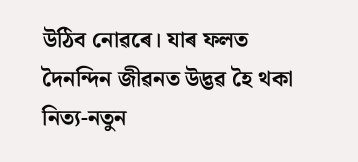উঠিব নোৱৰে। যাৰ ফলত দৈনন্দিন জীৱনত উদ্ভৱ হৈ থকা নিত্য-নতুন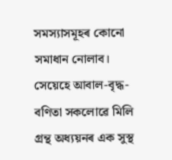সমস্যাসমূহৰ কোনো সমাধান নোলাব। সেয়েহে আবাল-বৃদ্ধ-বণিতা সকলোৱে মিলি গ্ৰন্থ অধ্যয়নৰ এক সুস্থ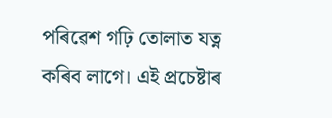পৰিৱেশ গঢ়ি তোলাত যত্ন কৰিব লাগে। এই প্ৰচেষ্টাৰ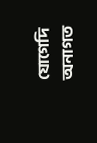যোগেদি অনাগত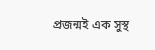প্ৰজন্মই এক সুস্থ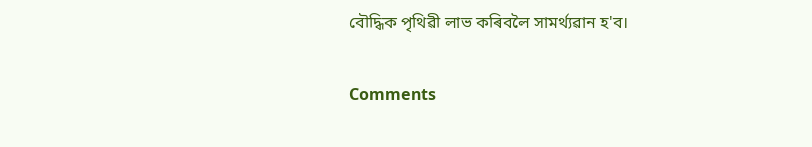বৌদ্ধিক পৃথিৱী লাভ কৰিবলৈ সামৰ্থ্যৱান হ'ব।

Comments